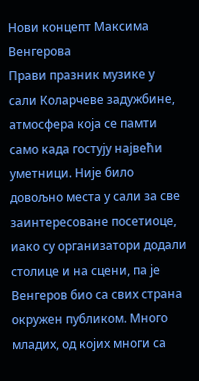Нови концепт Максима Венгерова
Прави празник музике у сали Коларчеве задужбине, атмосфера која се памти само када гостују највећи уметници. Није било довољно места у сали за све заинтересоване посетиоце, иако су организатори додали столице и на сцени, па је Венгеров био са свих страна окружен публиком. Много младих, од којих многи са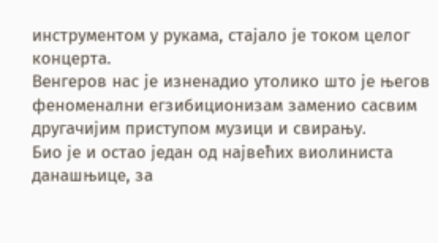инструментом у рукама, стајало је током целог концерта.
Венгеров нас је изненадио утолико што је његов феноменални егзибиционизам заменио сасвим другачијим приступом музици и свирању.
Био је и остао један од највећих виолиниста данашњице, за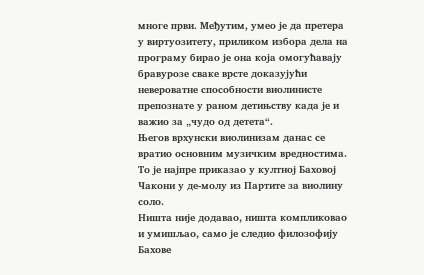многе први. Међутим, умео је да претера у виртуозитету, приликом избора дела на програму бирао је она која омогућавају бравурозе сваке врсте доказујући невероватне способности виолинисте препознате у раном детињству када је и важио за „чудо од детета“.
Његов врхунски виолинизам данас се вратио основним музичким вредностима. То је најпре приказао у култној Баховој Чакони у де-молу из Партите за виолину соло.
Ништа није додавао, ништа компликовао и умишљао, само је следио филозофију Бахове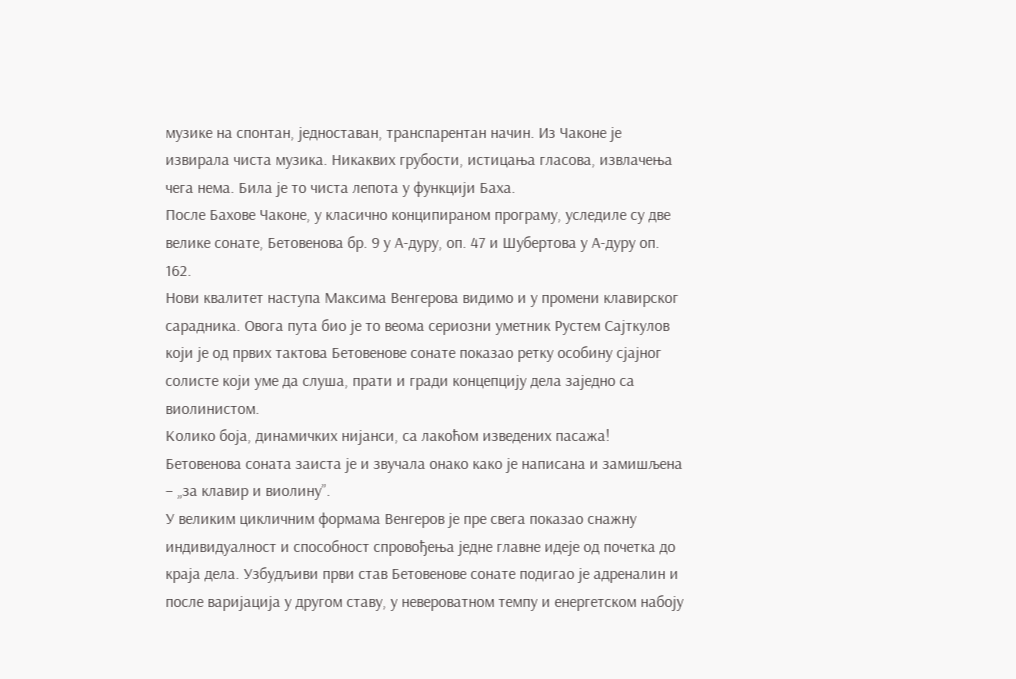музике на спонтан, једноставан, транспарентан начин. Из Чаконе је извирала чиста музика. Никаквих грубости, истицања гласова, извлачења чега нема. Била је то чиста лепота у функцији Баха.
После Бахове Чаконе, у класично конципираном програму, уследиле су две велике сонате, Бетовенова бр. 9 у А-дуру, оп. 47 и Шубертова у А-дуру оп. 162.
Нови квалитет наступа Максима Венгерова видимо и у промени клавирског сарадника. Овога пута био је то веома сериозни уметник Рустем Сајткулов који је од првих тактова Бетовенове сонате показао ретку особину сјајног солисте који уме да слуша, прати и гради концепцију дела заједно са виолинистом.
Колико боја, динамичких нијанси, са лакоћом изведених пасажа! Бетовенова соната заиста је и звучала онако како је написана и замишљена – „за клавир и виолину”.
У великим цикличним формама Венгеров је пре свега показао снажну индивидуалност и способност спровођења једне главне идеје од почетка до краја дела. Узбудљиви први став Бетовенове сонате подигао је адреналин и после варијација у другом ставу, у невероватном темпу и енергетском набоју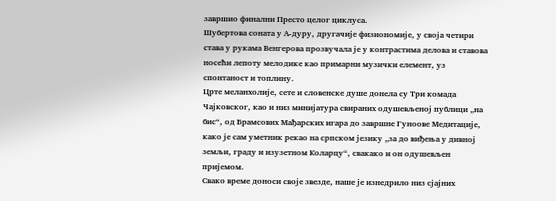завршио финални Престо целог циклуса.
Шубертова соната у А-дуру, другачије физиономије, у своја четири става у рукама Венгерова прозвучала је у контрастима делова и ставова носећи лепоту мелодике као примарни музички елемент, уз спонтаност и топлину.
Црте меланхолије, сете и словенске душе донела су Три комада Чајковског, као и низ минијатура свираних одушевљеној публици „на бис“, од Брамсових Мађарских игара до завршне Гуноове Медитације, како је сам уметник рекао на српском језику „за до виђења у дивној земљи, граду и изузетном Коларцу“, свакако и он одушевљен пријемом.
Свако време доноси своје звезде, наше је изнедрило низ сјајних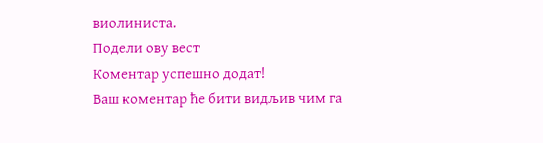виолиниста.
Подели ову вест
Комeнтар успeшно додат!
Ваш комeнтар ћe бити видљив чим га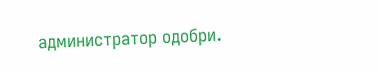администратор одобри.